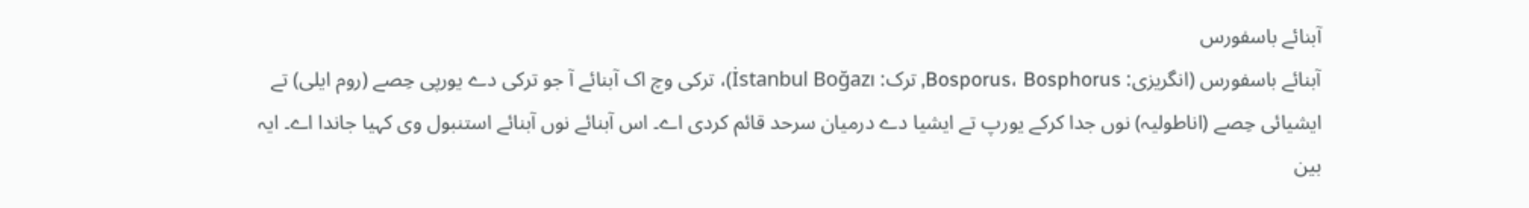آبنائے باسفورس
آبنائے باسفورس (انگریزی: Bosporus، Bosphorus, ترک: İstanbul Boğazı)، ترکی وچ اک آبنائے آ جو ترکی دے یورپی حِصے (روم ایلی) تے ایشیائی حِصے (اناطولیہ) نوں جدا کرکے یورپ تے ایشیا دے درمیان سرحد قائم کردی اے۔ اس آبنائے نوں آبنائے استنبول وی کہیا جاندا اے۔ ایہ بین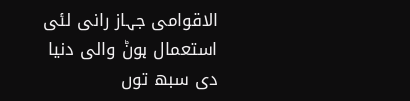الاقوامی جہاز رانی لئی استعمال ہوݨ والی دنیا دی سبھ توں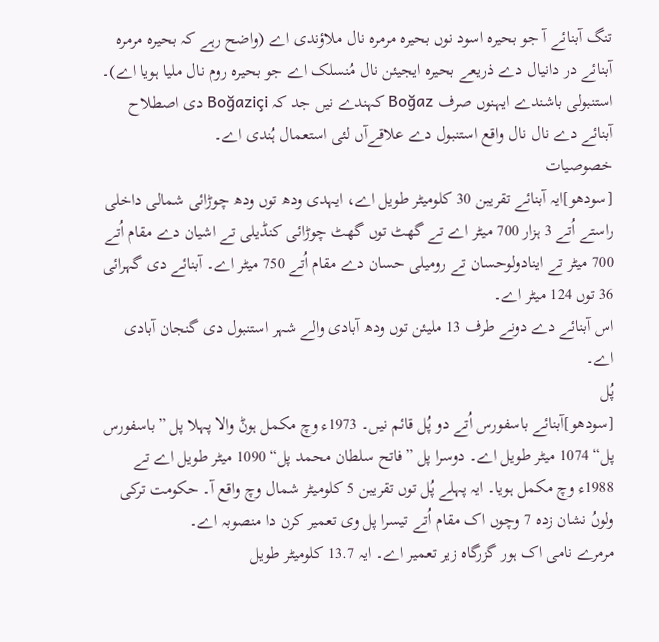تنگ آبنائے آ جو بحیرہ اسود نوں بحیرہ مرمرہ نال ملاؤندی اے (واضح رہے کہ بحیرہ مرمرہ آبنائے در دانیال دے ذریعے بحیرہ ایجیئن نال مُنسلک اے جو بحیرہ روم نال ملیا ہويا اے)۔
استنبولی باشندے ایہنوں صرف Boğaz کہندے نيں جد کہ Boğaziçi دی اصطلاح آبنائے دے نال نال واقع استنبول دے علاقےآں لئی استعمال ہُندی اے۔
خصوصیات
[سودھو]ایہ آبنائے تقریبن 30 کلومیٹر طویل اے، ایہدی ودھ توں ودھ چوڑائی شمالی داخلی راستے اُتے 3 ہزار 700 میٹر اے تے گھٹ توں گھٹ چوڑائی کنڈیلی تے اشیان دے مقام اُتے 700 میٹر تے اینادولوحسان تے رومیلی حسان دے مقام اُتے 750 میٹر اے۔ آبنائے دی گہرائی 36 توں 124 میٹر اے۔
اس آبنائے دے دونے طرف 13 ملیئن توں ودھ آبادی والے شہر استنبول دی گنجان آبادی اے۔
پُل
[سودھو]آبنائے باسفورس اُتے دو پُل قائم نيں۔ 1973ء وچ مکمل ہوݨ والا پہلا پل ”باسفورس پل“ 1074 میٹر طویل اے۔ دوسرا پل ”فاتح سلطان محمد پل“ 1090 میٹر طویل اے تے 1988ء وچ مکمل ہويا۔ ایہ پہلے پُل توں تقریبن 5 کلومیٹر شمال وچ واقع آ۔ حکومت ترکی ولوںُ نشان زدہ 7 وچوں اک مقام اُتے تیسرا پل وی تعمیر کرن دا منصوبہ اے۔
مرمرے نامی اک ہور گزرگاہ زیر تعمیر اے۔ ایہ 13.7 کلومیٹر طویل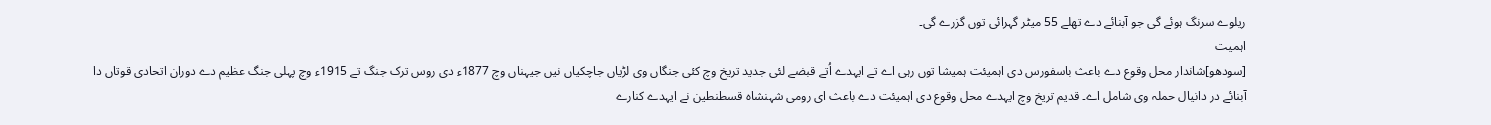ریلوے سرنگ ہوئے گی جو آبنائے دے تھلے 55 میٹر گہرائی توں گزرے گی۔
اہمیت
[سودھو]شاندار محل وقوع دے باعث باسفورس دی اہمیئت ہمیشا توں رہی اے تے ایہدے اُتے قبضے لئی جدید تریخ وچ کئی جنگاں وی لڑیاں جاچکیاں نيں جیہناں وچ 1877ء دی روس ترک جنگ تے 1915ء وچ پہلی جنگ عظیم دے دوران اتحادی قوتاں دا آبنائے در دانیال حملہ وی شامل اے۔ قدیم تریخ وچ ایہدے محل وقوع دی اہمیئت دے باعث ای رومی شہنشاہ قسطنطین نے ایہدے کنارے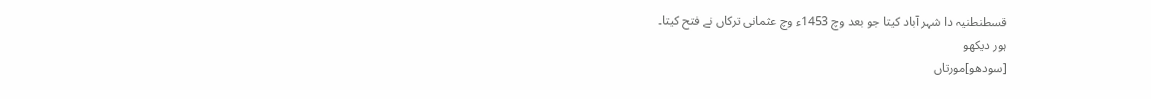قسطنطنیہ دا شہر آباد کيتا جو بعد وچ 1453ء وچ عثمانی ترکاں نے فتح کيتا۔
ہور دیکھو
[سودھو]مورتاں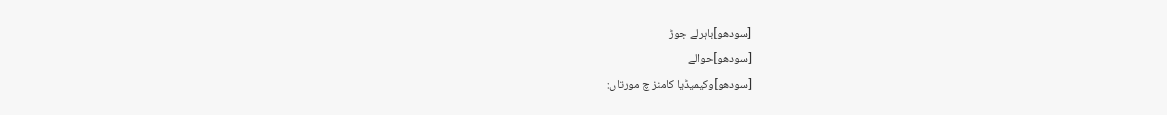[سودھو]باہرلے جوڑ
[سودھو]حوالے
[سودھو]وکیمیڈیا کامنز چ مورتاں: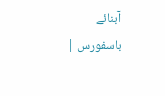آبنائے باسفورس |